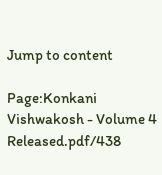Jump to content

Page:Konkani Vishwakosh - Volume 4 Released.pdf/438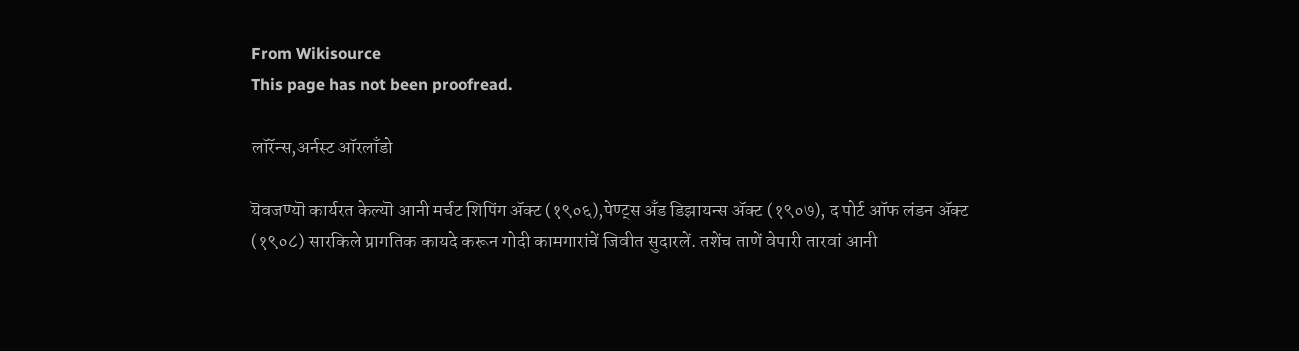From Wikisource
This page has not been proofread.

लॉरॅन्स,अर्नस्ट ऑरलाँडो

यॆवजण्यॊ कार्यरत केल्यॊ आनी मर्चट शिपिंग ॲक्ट (१९०६),पेण्ट्स अँड डिझायन्स ॲक्ट (१९०७), द पोर्ट ऑफ लंडन ॲक्ट (१९०८) सारकिले प्रागतिक कायदे करून गोदी कामगारांचें जिवीत सुदारलें. तशेंच ताणें वेपारी तारवां आनी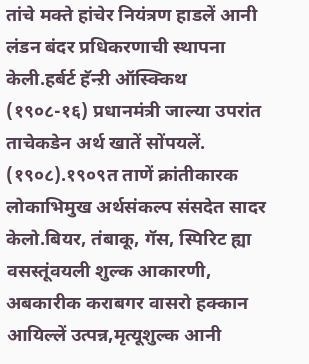तांचे मक्ते हांचेर नियंत्रण हाडलें आनी लंडन बंदर प्रधिकरणाची स्थापना केली.हर्बर्ट हॅन्ऱी ऑस्क्किथ (१९०८-१६) प्रधानमंत्री जाल्या उपरांत ताचेकडेन अर्थ खातें सोंपयलें. (१९०८).१९०९त ताणें क्रांतीकारक लोकाभिमुख अर्थसंकल्प संसदेत सादर केलो.बियर, तंबाकू, गॅस, स्पिरिट ह्या वसस्तूंवयली शुल्क आकारणी, अबकारीक कराबगर वासरो हक्कान आयिल्लें उत्पन्न,मृत्यूशुल्क आनी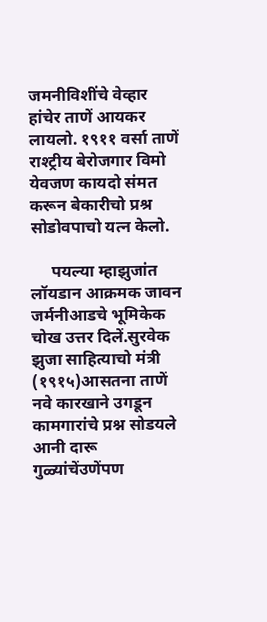जमनीविशींचे वेव्हार हांचेर ताणें आयकर लायलो. १९११ वर्सा ताणें राश्ट्रीय बेरोजगार विमो येवजण कायदो संमत करून बेकारीचो प्रश्र सोडोवपाचो यत्न केलो.

     पयल्या म्हाझुजांत लॉयडान आक्रमक जावन जर्मनीआडचे भूमिकेक चोख उत्तर दिलें.सुरवेक झुजा साहित्याचो मंत्री (१९१५)आसतना ताणें नवे कारखाने उगडून कामगारांचे प्रश्न सोडयले आनी दारू गुळ्यांचेंउणेंपण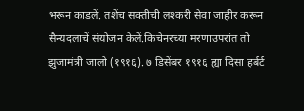भरून काडलें. तशेंच सक्तीची लश्करी सेवा जाहीर करून सैन्यदलाचें संयोजन केलें.किचेनरच्या मरणाउपरांत तो झुजामंत्री जालो (१९१६). ७ डिसेंबर १९१६ ह्या दिसा हर्बर्ट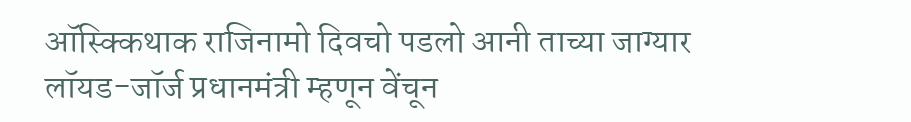ऑस्क्किथाक राजिनामो दिवचो पडलो आनी ताच्या जाग्यार लॉयड-जॉर्ज प्रधानमंत्री म्हणून वेंचून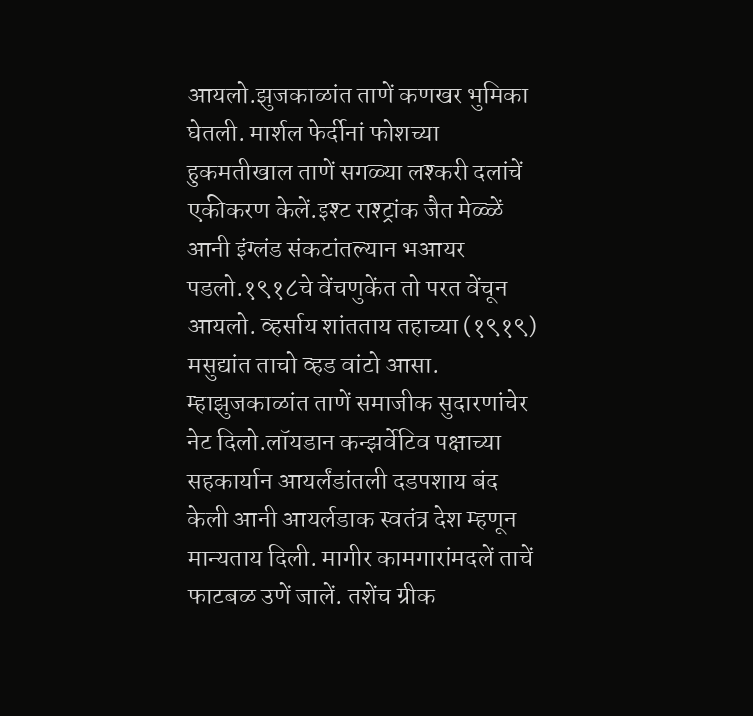आयलो.झुजकाळांत ताणें कणखर भुमिका घेतली. मार्शल फेर्दीनां फोशच्या हुकमतीखाल ताणें सगळ्या लश्करी दलांचें एकीकरण केलें.इश्ट राश्ट्रांक जैत मेळ्ळें आनी इंग्लंड संकटांतल्यान भआयर पडलो.१९१८चे वेंचणुकेंत तो परत वेंचून आयलो. व्हर्साय शांतताय तहाच्या (१९१९) मसुद्यांत ताचो व्हड वांटो आसा. म्हाझुजकाळांत ताणें समाजीक सुदारणांचेर नेट दिलो.लॉयडान कन्झर्वेटिव पक्षाच्या सहकार्यान आयर्लंडांतली दडपशाय बंद केली आनी आयर्लडाक स्वतंत्र देश म्हणून मान्यताय दिली. मागीर कामगारांमदलें ताचें फाटबळ उणें जालें. तशेंच ग्रीक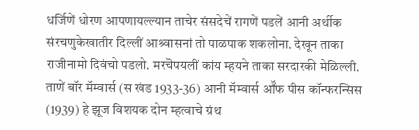धर्जिणें धोरण आपणायल्ल्यान ताचेर संसदेचें रागणें पडलें आनी अर्थीक संरचणुकेखातीर दिल्लीं आश्र्वासनां तो पाळपाक शकलोना. देखून ताका राजीनामो दिवंचो पडलो. मरचॆपयलीं कांय म्हयने ताका सरदारकी मेळिल्ली. ताणें बॉर मॅम्वार्स (स खंड 1933-36) आनी मॅम्वार्स ऑॅफ पीस कॉन्फरन्सिस (1939) हे झूज विशयक दोन म्हत्वाचे ग्रंथ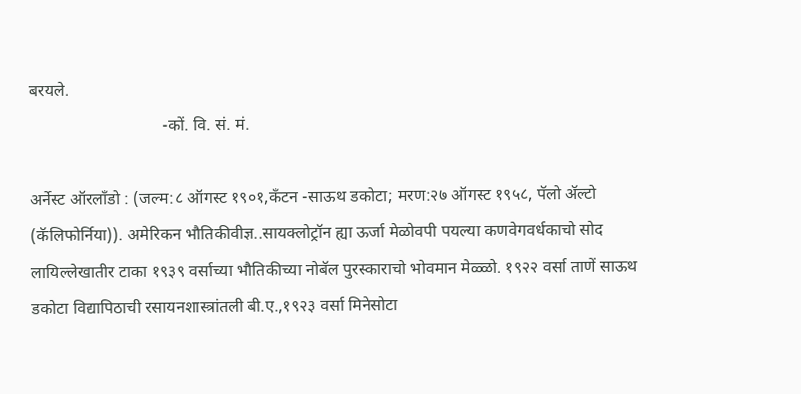बरयले.
                                -कों. वि. सं. मं.

अर्नेस्ट ऑरलाँडो : (जल्म:८ ऑगस्ट १९०१,कँटन -साऊथ डकोटा; मरण:२७ ऑगस्ट १९५८, पॅलो अ‍ॅल्टो (कॅलिफोर्निया)). अमेरिकन भौतिकीवीज्ञ..सायक्लोट्रॉन ह्या ऊर्जा मेळोवपी पयल्या कणवेगवर्धकाचो सोद लायिल्लेखातीर टाका १९३९ वर्साच्या भौतिकीच्या नोबॅल पुरस्काराचो भोवमान मेळ्ळो. १९२२ वर्सा ताणें साऊथ डकोटा विद्यापिठाची रसायनशास्त्रांतली बी.ए.,१९२३ वर्सा मिनेसोटा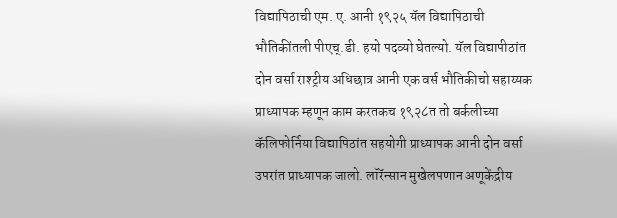विद्यापिठाची एम. ए. आनी १९२५ यॅल विद्यापिठाची भौतिकींतली पीएच्.डी. हयो पदव्यो घेतल्यो. यॅल विद्यापीठांत दोन वर्सा राश्ट्रीय अधिछात्र आनी एक वर्स भौतिकीचो सहाय्यक प्राध्यापक म्हणून काम करतकच १९२८त तो बर्कलीच्या कॅलिफोर्निया विद्यापिठांत सहयोगी प्राध्यापक आनी दोन वर्सा उपरांत प्राध्यापक जालो. लॉरॅन्सान मुखेलपणान अणूकेंद्रीय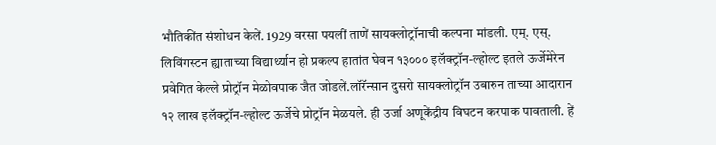भौतिकींत संशोधन केलें. 1929 वरसा पयलीं ताणें सायक्लोट्रॉनाची कल्पना मांडली. एम्. एस्. लिविंगस्टन ह्याताच्या विद्यार्थ्यान हो प्रकल्प हातांत घेवन १३००० इलॅक्ट्रॉन-ल्होल्ट इतले ऊर्जेमेरेन प्रवेगित केल्ले प्रोट्रॉन मेळोवपाक जैत जोडलें.लॉरॅन्सान दुसरो सायक्लोट्रॉन उबारुन ताच्या आदारान १२ लाख इलॅक्ट्रॉन-ल्होल्ट ऊर्जेचे प्रोट्रॉन मेळयले. ही उर्जा अणूकेंद्रीय विघटन करपाक पावताली. हें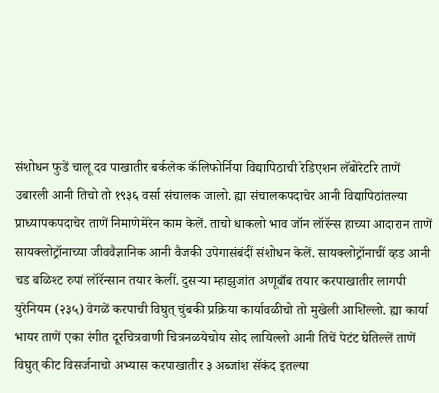संशोधन फुडें चालू दव पाखातीर बर्कलेक कॅलिफोर्निया विद्यापिठाची रेडिएशन लॅबोरेटरि ताणें उबारली आनी तिचो तो १९३६ वर्सा संचालक जालो. ह्या संचालकपदाचेर आनी विद्यापिठांतल्या प्राध्यापकपदाचेर ताणें निमाणेमेरेन काम केलें. ताचो धाकलो भाव जॉन लॉरॅन्स हाच्या आदारान ताणें सायक्लोट्रॉनाच्या जीववैज्ञानिक आनी वैजकी उपेगासंबंदीं संशोधन केलें. सायक्लोट्रॉनाचीं व्हड आनी चड बळिश्ट रुपां लॉरॅन्सान तयार केलीं. दुसर्‍या म्हाझुजांत अणूबाँब तयार करपाखातीर लागपी युरेनियम (२३५) वेगळें करपाची विघुत् चुंबकी प्रक्रिया कार्यावळीचो तो मुखेली आशिंल्लो. ह्या कार्या भायर ताणें एका रंगीत दूरचित्रवाणी चित्रनळयेचोय सोद लायिल्लो आनी तिचें पेटंट घेतिल्लें ताणें विघुत् कीट विसर्जनाचो अभ्यास करपाखातीर ३ अब्जांश सॅकंद इतल्या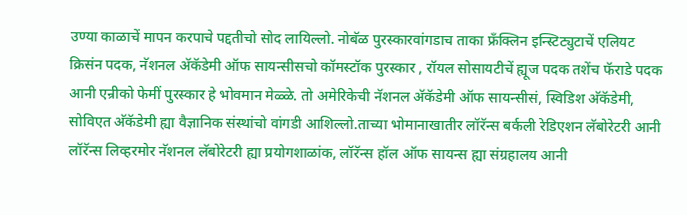उण्या काळाचें मापन करपाचे पद्दतीचो सोद लायिल्लो. नोबॅळ पुरस्कारवांगडाच ताका फ्रँक्लिन इन्स्टिट्युटाचें एलियट क्रिसंन पदक, नॅशनल अ‍ॅकॅडेमी ऑफ सायन्सीसचो कॉमस्टॉक पुरस्कार , रॉयल सोसायटीचें ह्यूज पदक तशेंच फॅराडे पदक आनी एन्रीको फेमीं पुरस्कार हे भोवमान मेळ्ळे. तो अमेरिकेची नॅशनल अ‍ॅकॅडेमी ऑफ सायन्सीसं, स्विडिश अ‍ॅकॅडेमी, सोविएत अ‍ॅकॅडेमी ह्या वैज्ञानिक संस्थांचो वांगडी आशिल्लो.ताच्या भोमानाखातीर लॉरॅन्स बर्कली रेडिएशन लॅबोरेटरी आनी लॉरॅन्स लिव्हरमोर नॅशनल लॅबोरेटरी ह्या प्रयोगशाळांक, लॉरॅन्स हॉल ऑफ सायन्स ह्या संग्रहालय आनी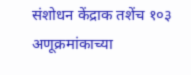संशोधन केंद्राक तशेंच १०३ अणूक्रमांकाच्या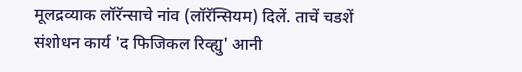मूलद्रव्याक लॉरॅन्साचे नांव (लॉरॅन्सियम) दिलें. ताचें चडशें संशोधन कार्य 'द फिजिकल रिव्ह्यु' आनी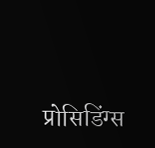प्रोसिडिंग्स